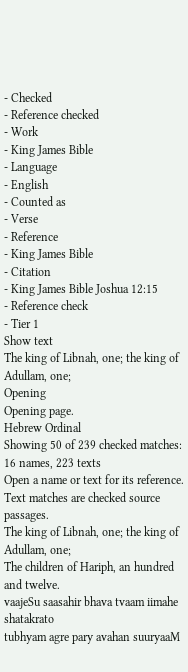- Checked
- Reference checked
- Work
- King James Bible
- Language
- English
- Counted as
- Verse
- Reference
- King James Bible
- Citation
- King James Bible Joshua 12:15
- Reference check
- Tier 1
Show text
The king of Libnah, one; the king of Adullam, one;
Opening
Opening page.
Hebrew Ordinal
Showing 50 of 239 checked matches: 16 names, 223 texts
Open a name or text for its reference. Text matches are checked source passages.
The king of Libnah, one; the king of Adullam, one;
The children of Hariph, an hundred and twelve.
vaajeSu saasahir bhava tvaam iimahe shatakrato
tubhyam agre pary avahan suuryaaM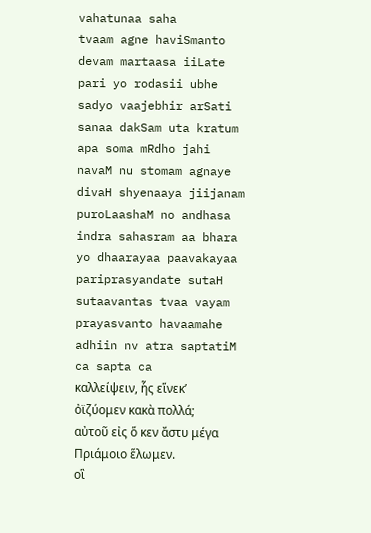vahatunaa saha
tvaam agne haviSmanto devam martaasa iiLate
pari yo rodasii ubhe sadyo vaajebhir arSati
sanaa dakSam uta kratum apa soma mRdho jahi
navaM nu stomam agnaye divaH shyenaaya jiijanam
puroLaashaM no andhasa indra sahasram aa bhara
yo dhaarayaa paavakayaa pariprasyandate sutaH
sutaavantas tvaa vayam prayasvanto havaamahe
adhiin nv atra saptatiM ca sapta ca
καλλείψειν, ἧς εἵνεκʼ ὀϊζύομεν κακὰ πολλά;
αὐτοῦ εἰς ὅ κεν ἄστυ μέγα Πριάμοιο ἕλωμεν.
οἳ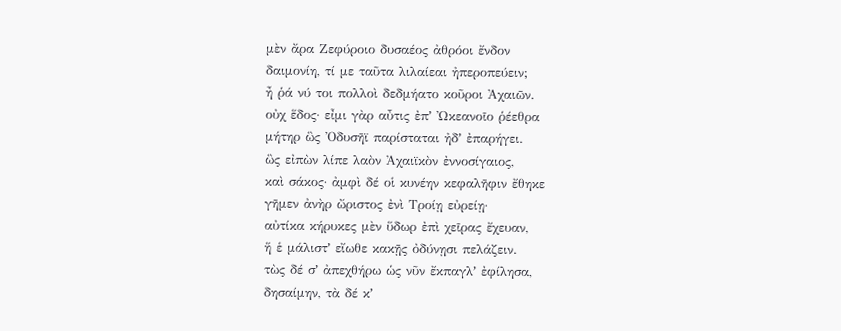μὲν ἄρα Ζεφύροιο δυσαέος ἀθρόοι ἔνδον
δαιμονίη, τί με ταῦτα λιλαίεαι ἠπεροπεύειν;
ἦ ῥά νύ τοι πολλοὶ δεδμήατο κοῦροι Ἀχαιῶν.
οὐχ ἕδος· εἶμι γὰρ αὖτις ἐπʼ Ὠκεανοῖο ῥέεθρα
μήτηρ ὣς Ὀδυσῆϊ παρίσταται ἠδʼ ἐπαρήγει.
ὣς εἰπὼν λίπε λαὸν Ἀχαιϊκὸν ἐννοσίγαιος,
καὶ σάκος· ἀμφὶ δέ οἱ κυνέην κεφαλῆφιν ἔθηκε
γῆμεν ἀνὴρ ὤριστος ἐνὶ Τροίῃ εὐρείῃ·
αὐτίκα κήρυκες μὲν ὕδωρ ἐπὶ χεῖρας ἔχευαν,
ἥ ἑ μάλιστʼ εἴωθε κακῇς ὀδύνῃσι πελάζειν.
τὼς δέ σʼ ἀπεχθήρω ὡς νῦν ἔκπαγλʼ ἐφίλησα,
δησαίμην, τὰ δέ κʼ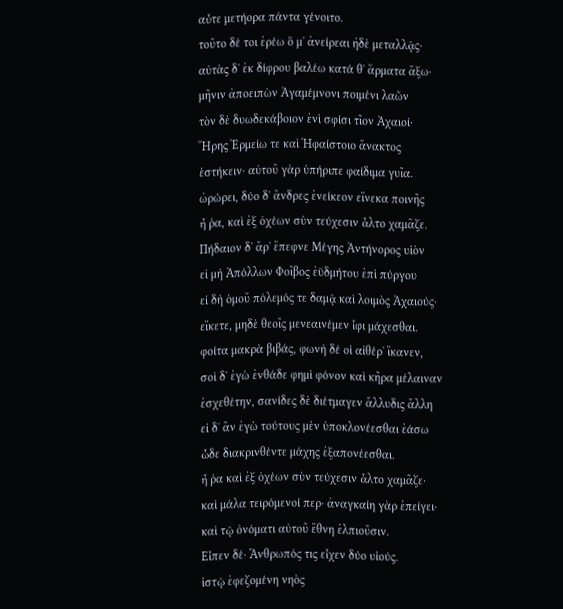αὖτε μετήορα πάντα γένοιτο.
τοῦτο δέ τοι ἐρέω ὅ μʼ ἀνείρεαι ἠδὲ μεταλλᾷς·
αὐτὰς δʼ ἐκ δίφρου βαλέω κατά θʼ ἅρματα ἄξω·
μῆνιν ἀποειπὼν Ἀγαμέμνονι ποιμένι λαῶν
τὸν δὲ δυωδεκάβοιον ἐνὶ σφίσι τῖον Ἀχαιοί·
Ἥρης Ἑρμείω τε καὶ Ἡφαίστοιο ἄνακτος
ἑστήκειν· αὐτοῦ γὰρ ὑπήριπε φαίδιμα γυῖα.
ὠρώρει, δύο δʼ ἄνδρες ἐνείκεον εἵνεκα ποινῆς
ἦ ῥα, καὶ ἐξ ὀχέων σὺν τεύχεσιν ἆλτο χαμᾶζε.
Πήδαιον δʼ ἄρʼ ἔπεφνε Μέγης Ἀντήνορος υἱὸν
εἰ μὴ Ἀπόλλων Φοῖβος ἐϋδμήτου ἐπὶ πύργου
εἰ δὴ ὁμοῦ πόλεμός τε δαμᾷ καὶ λοιμὸς Ἀχαιούς·
εἴκετε, μηδὲ θεοῖς μενεαινέμεν ἶφι μάχεσθαι.
φοίτα μακρὰ βιβάς, φωνὴ δέ οἱ αἰθέρʼ ἵκανεν,
σοὶ δʼ ἐγὼ ἐνθάδε φημὶ φόνον καὶ κῆρα μέλαιναν
ἐσχεθέτην, σανίδες δὲ διέτμαγεν ἄλλυδις ἄλλη
εἰ δʼ ἂν ἐγὼ τούτους μὲν ὑποκλονέεσθαι ἐάσω
ὧδε διακρινθέντε μάχης ἐξαπονέεσθαι.
ἦ ῥα καὶ ἐξ ὀχέων σὺν τεύχεσιν ἆλτο χαμᾶζε·
καὶ μάλα τειρόμενοί περ· ἀναγκαίη γὰρ ἐπείγει·
καὶ τῷ ὀνόματι αὐτοῦ ἔθνη ἐλπιοῦσιν.
Εἶπεν δέ· Ἄνθρωπός τις εἶχεν δύο υἱούς.
ἱστῷ ἐφεζομένη νηὸς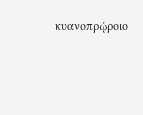κυανοπρῴροιο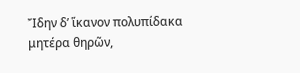Ἴδην δʼ ἵκανον πολυπίδακα μητέρα θηρῶν,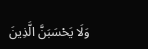وَلَا يَحْسَبَنَّ الَّذِينَ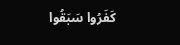كَفَرُوا سَبَقُوا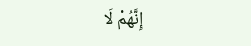إِنَّهُمْ لَا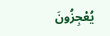يُعْجِزُونَ